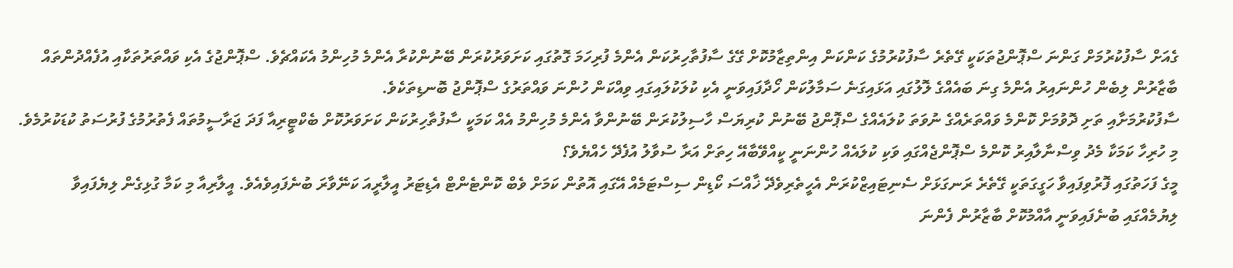ގެއަށް ސާފުކުރުމަށް ގަންނަ ސްޕޮންޖުތަކަކީ ގޭތެރެ ސާފުކުރުމުގެ ކަންކަން އިންތިޒާމުކޮށް ގޭގެ ސާފުތާހިރުކަން އެންމެ ފުރިހަމަ ގޮތުގައި ކަށަވަރުކުރަން ބޭނުންކުރާ އެންމެ މުހިންމު އެކައްޗެވެ. ސްޕޮންޖުގެ އެކި ވައްތަރުތަކާއި އުފެއްދުންތައް ބާޒާރުން ލިބެން ހުންނައިރު އެންމެ ގިނަ ބައެއްގެ ލޮލުގައި އަޅައިގަނެ ސަމާލުކަން ހޯދާފައިވަނީ އެކި ކުލަކުލައިގައި ވިއްކަން ހުންނަ ވައްތަރުގެ ސްޕޮންޖު ބޮނޑިތަކެވެ.
ސާފުކުރުމަށާއި ތަށި ދޮވުމަށް ކޮންމެ ވައްތަރެއްގެ ނުވަތަ ކުލައެއްގެ ސްޕޮންޖު ބޭނުން ކުރިޔަސް ހާސިލުކުރަން ބޭނުންވާ އެންމެ މުހިންމު އެއް ކަމަކީ ސާފުތާހިރުކަން ކަށަވަރުކޮށް ބެކްޓީރިއާ ފަދަ ޖަރާސީމުތައް ފެތުރުމުގެ ފުރުސަތު ކުޑަކުރުމެވެ. މި ހުރިހާ ކަމަކާ މެދު ވިސްނާލާއިރު ކޮންމެ ސްޕޮންޖެއްގައި ވަކި ކުލައެއް ހުންނަނީ ކީއްވޭބާއޭ ހިތަށް އަރާ ސުވާލު އުފެދޭ ހެއްޔެވެ؟
މީގެ ފަހަތުގައި ފޮރުވިފައިވާ ހަގީގަތަކީ ގޭތެރެ ރަނގަޅަށް ސެނިޓައިޒްކުރަން އެހީތެރިވެދޭ ޚާއްސަ ކޯޑިން ސިސްޓަމެއް އޭގައި އޮތުން ކަމަށް ވެބް ކޮންޓެންޓް އެޑިޓަރު އީލާރީއަ ކަނޭވާރަ ބުނެފައިވެއެވެ. އީލާރިއާ މި ކަމާ ގުޅިގެން ލިޔެފައިވާ ލިޔުމެއްގައި ބުނެފައިވަނީ އާއްމުކޮށް ބާޒާރުން ފެންނަ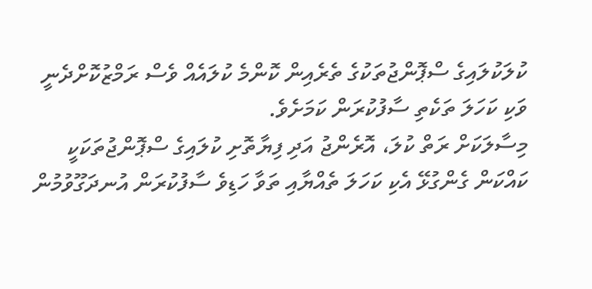ކުލަކުލައިގެ ސްޕޮންޖުތަކުގެ ތެރެއިން ކޮންމެ ކުލައެއް ވެސް ރަމްޒުކޮށްދެނީ ވަކި ކަހަލަ ތަކެތި ސާފުކުރަން ކަމަށެވެ.
މިސާލަކަށް ރަތް ކުލަ، އޮރެންޖު އަދި ފިޔާތޮށި ކުލައިގެ ސްޕޮންޖުތަކަކީ ކައްކަން ގެންގުޅޭ އެކި ކަހަލަ ތެއްޔާއި ތަވާ ހަޑިވެ ސާފުކުރަން އުނދަގޫވުމުން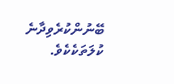ބޭނުންކުރެވިދާނެ ކުލަތަކެކެވެ.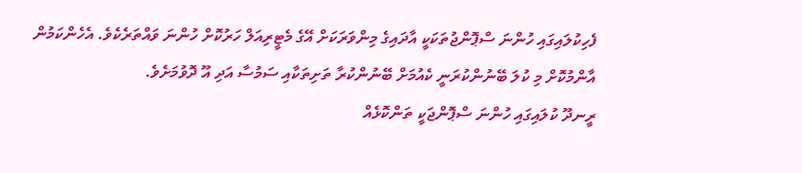ފެހިކުލައިގައި ހުންނަ ސްޕޮންޖުތަކަކީ އާދައިގެ މިންވަރަކަށް އޭގެ މެޓީރިއަލް ހަރުކޮށް ހުންނަ ވައްތަރެކެވެ. އެހެންކަމުން އާންމުކޮށް މި ކުލަ ބޭނުންކުރަނީ ކެއުމަށް ބޭނުންކުރާ ތަށިތަކާއި ސަމުސާ އަދި އޫ ދޮވުމަށެވެ.
ރީނދޫ ކުލައިގައި ހުންނަ ސްޕޮންޖަކީ ތަންކޮޅެއް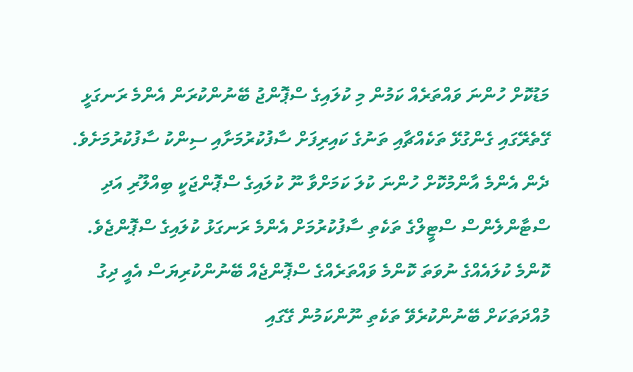މަޑުކޮށް ހުންނަ ވައްތަރެއް ކަމުން މި ކުލައިގެ ސްޕޮންޖު ބޭނުންކުރަން އެންމެ ރަނގަޅީ ގޭތެރޭގައި ގެންގުޅޭ ތަކެއްޗާއި ތަނުގެ ކައިރިފަށް ސާފުކުރުމަށާއި ސިންކު ސާފުކުރުމަށެވެ. ދެން އެންމެ އާންމުކޮށް ހުންނަ ކުލަ ކަމަށްވާ ނޫ ކުލައިގެ ސްޕޮންޖަކީ ބިއްލޫރި އަދި ސްޓާންލެންސް ސްޓީލްގެ ތަކެތި ސާފުކުރުމަށް އެންމެ ރަނގަޅު ކުލައިގެ ސްޕޮންޖެވެ.
ކޮންމެ ކުލައެއްގެ ނުވަތަ ކޮންމެ ވައްތަރެއްގެ ސްޕޮންޖެއް ބޭނުންކުރިޔަސް އެއީ ދިގު މުއްދަތަކަށް ބޭނުންކުރެވޭ ތަކެތި ނޫންކަމުން ގޭގައި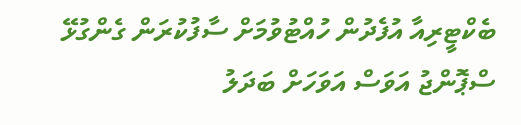ބެކްޓީރިއާ އުފެދުން ހުއްޓުވުމަށް ސާފުކުރަން ގެންގުޅޭ ސްޕޮންޖު އަވަސް އަވަހަށް ބަދަލު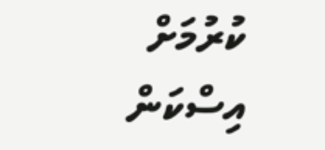ކުރުމަށް އިސްކަން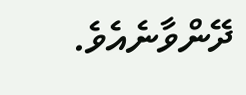ދޭންވާނެއެވެ.